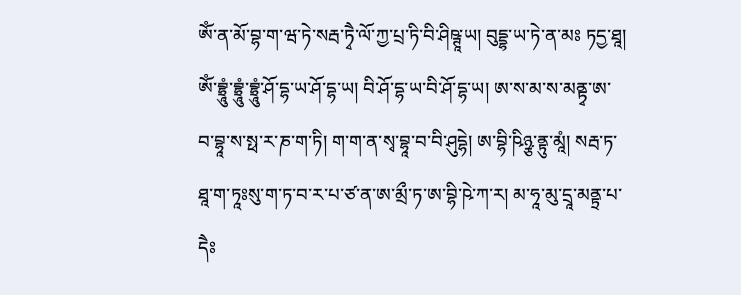ཨོཾ་ན་མོ་བྷ་ག་ཝ་ཏེ་སརྦ་ཏྭཻ་ལོ་ཀྱ་པྲ་ཏི་བི་ཤིཥྚཱ་ཡ། བུདྡྷ་ཡ་ཏེ་ན་མཿ ཏདྱ་ཐཱ། ཨོཾ་བྷྲཱུཾ་བྷྲཱུཾ་བྷྲཱུཾ་ཤོ་དྷ་ཡ་ཤོ་དྷ་ཡ། བི་ཤོ་དྷ་ཡ་བི་ཤོ་དྷ་ཡ། ཨ་ས་མ་ས་མནྟྭ་ཨ་བ་བྷཱ་ས་སྥ་ར་ཎ་ག་ཏི། ག་ག་ན་སྭ་བྷཱ་བ་བི་ཤུདྷེ། ཨ་བྷི་ཥིཉྩ་ནྟུ་མཱཾ། སརྦ་ཏ་ཐཱ་ག་ཏཱཿསུ་ག་ཏ་བ་ར་པ་ཙ་ན་ཨ་མྲྀ་ཏ་ཨ་བྷི་ཥེ་ཀ་ར། མ་ཧཱ་མུ་དྲཱ་མནྟྲ་པ་དཻཿ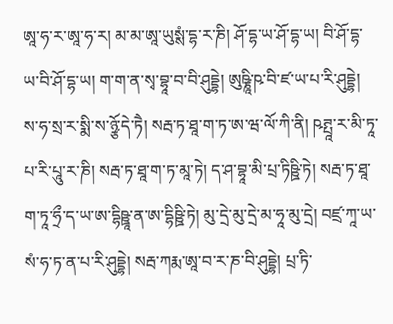ཨཱ་ཧ་ར་ཨཱ་ཧ་ར། མ་མ་ཨཱ་ཡུསྶཾ་དྷ་ར་ཎི། ཤོ་དྷ་ཡ་ཤོ་དྷ་ཡ། བི་ཤོ་དྷ་ཡ་བི་ཤོ་དྷ་ཡ། ག་ག་ན་སྭ་བྷཱ་བ་བི་ཤུདྡྷེ། ཨུཥྞཱི་ཥ་བི་ཛ་ཡ་པ་རི་ཤུདྡྷེ། ས་ཧ་སྲ་ར་སྨི་ས་ཉྩོ་དེ་ཏཻ། སརྦ་ཏ་ཐཱ་ག་ཏ་ཨ་ཝ་ལོ་ཀི་ནི། ཥཊྤཱ་ར་མི་ཏཱ་པ་རི་པཱུ་ར་ཎི། སརྦ་ཏ་ཐཱ་ག་ཏ་མཱ་ཏེ། ད་ཤ་བྷཱ་མི་པྲ་ཏིཥྛི་ཏེ། སརྦ་ཏ་ཐཱ་ག་ཏཱ་ཧྲྀ་ད་ཡ་ཨ་དྷིཥྛཱ་ན་ཨ་དྷིཥྛི་ཏེ། མུ་དྲེ་མུ་དྲེ་མ་ཧཱ་མུ་དྲེ། བཛྲ་ཀཱ་ཡ་སཾ་ཧ་ཏ་ན་པ་རི་ཤུདྡྷེ། སརྦ་ཀརྨ་ཨཱ་བ་ར་ཎ་བི་ཤུདྡྷེ། པྲ་ཏི་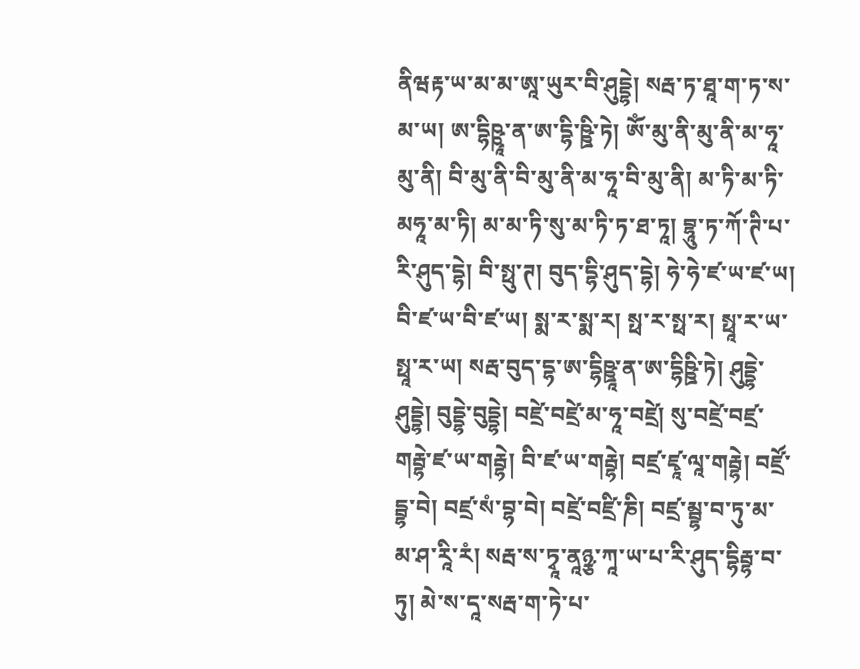ནིཝརྟ་ཡ་མ་མ་ཨཱ་ཡུར་བི་ཤུདྡྷེ། སརྦ་ཏ་ཐཱ་ག་ཏ་ས་མ་ཡ། ཨ་དྷིཥྵཱ་ན་ཨ་དྷི་ཥྛི་ཏེ། ཨོཾ་མུ་ནི་མུ་ནི་མ་ཧཱ་མུ་ནི། བི་མུ་ནི་བི་མུ་ནི་མ་ཧཱ་བི་མུ་ནི། མ་ཏི་མ་ཏི་མཧཱ་མ་ཏི། མ་མ་ཏི་སུ་མ་ཏི་ཏ་ཐ་ཏཱ། བྷཱུ་ཏ་ཀོ་ཊི་པ་རི་ཤུད་དྷེ། བི་སྥུ་ཊ། བུད་དྷི་ཤུད་དྷེ། ཧེ་ཧེ་ཛ་ཡ་ཛ་ཡ། བི་ཛ་ཡ་བི་ཛ་ཡ། སྨ་ར་སྨ་ར། སྥ་ར་སྥ་ར། སྥཱ་ར་ཡ་སྥཱ་ར་ཡ། སརྦ་བུད་དྷ་ཨ་དྷིཥྛཱ་ན་ཨ་དྷིཥྛི་ཏེ། ཤུདྡྷེ་ཤུདྡྷེ། བུདྡྷེ་བུདྡྷེ། བཛྲེ་བཛྲེ་མ་ཧཱ་བཛྲེ། སུ་བཛྲེ་བཛྲ་གརྦྷེ་ཛ་ཡ་གརྦྷེ། བི་ཛ་ཡ་གརྦྷེ། བཛྲ་ཛྭཱ་ལཱ་གརྦྷེ། བཛྲོ་དྦྷ་བེ། བཛྲ་སཾ་བྷ་བེ། བཛྲེ་བཛྲི་ཎི། བཛྲ་མྦྷ་བ་ཏུ་མ་མ་ཤ་རཱི་རཾ། སརྦ་ས་ཏྭཱ་ནཱཉྩ་ཀཱ་ཡ་པ་རི་ཤུད་དྷིརྦྷ་བ་ཏུ། མེ་ས་དཱ་སརྦ་ག་ཏེ་པ་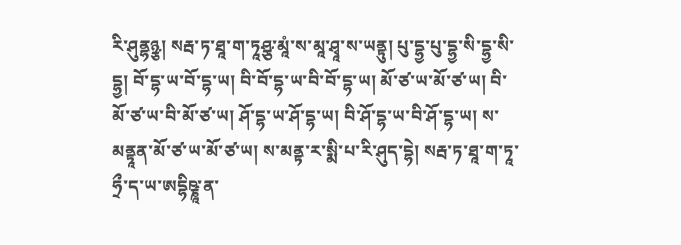རི་ཤུནྷཉྩ། སརྦ་ཏ་ཐཱ་ག་ཏཱཤྩ་མཱཾ་ས་མཱ་ཤྭཱ་ས་ཡནྟུ། པུ་དྷྱ་པུ་དྷྱ་སི་དྷྱ་སི་དྷྱ། བོ་དྷ་ཡ་བོ་དྷ་ཡ། བི་བོ་དྷ་ཡ་བི་བོ་དྷ་ཡ། མོ་ཙ་ཡ་མོ་ཙ་ཡ། བི་མོ་ཙ་ཡ་བི་མོ་ཙ་ཡ། ཤོ་དྷ་ཡ་ཤོ་དྷ་ཡ། བི་ཤོ་དྷ་ཡ་བི་ཤོ་དྷ་ཡ། ས་མནྟཱན་མོ་ཙ་ཡ་མོ་ཙ་ཡ། ས་མནྟ་ར་སྨི་པ་རི་ཤུད་དྷེ། སརྦ་ཏ་ཐཱ་ག་ཏཱ་ཧྲྀ་ད་ཡ་ཨདྷིཥྞཱ་ན་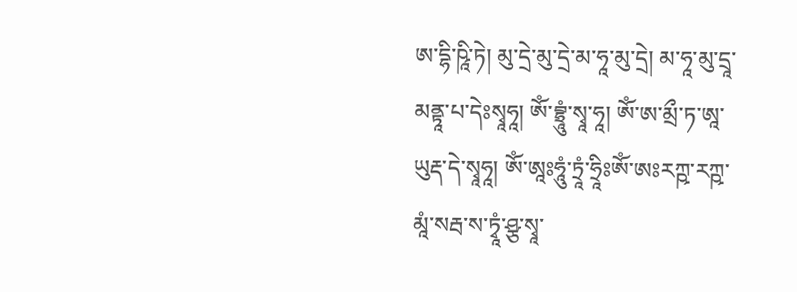ཨ་དྷི་ཥཱི་ཏེ། མུ་དྲེ་མུ་དྲེ་མ་ཧཱ་མུ་དྲེ། མ་ཧཱ་མུ་དྲཱ་མནྟཱ་པ་དེཿསྭཱཧཱ། ཨོཾ་བྷྲཱུཾ་སྭཱ་ཧཱ། ཨོཾ་ཨ་མྲྀ་ཏ་ཨཱ་ཡུརྡ་དེ་སྭཱཧཱ། ཨོཾ་ཨཱཿཧཱུཾ་ཏྲཱཾ་ཧྲཱིཿཨོཾ་ཨཿརཀྵ་རཀྵ་མཱཾ་སརྦ་ས་ཏྭཱཾ་ཤྩ་སྭཱ་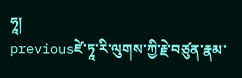ཧཱ།
previousཛེ་ཏཱ་རི་ལུགས་ཀྱི་རྗེ་བཙུན་རྣམ་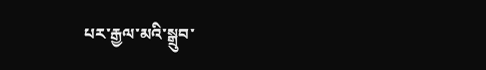པར་རྒྱལ་མའི་སྒྲུབ་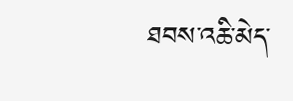ཐབས་འཆི་མེད་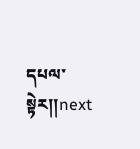དཔལ་སྟེར།།next